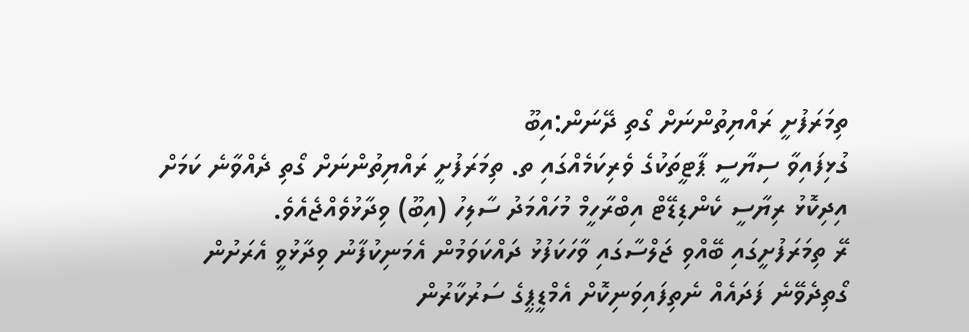ތިމަރަފުށީ ރައްޔިތުންނަށް ގޯތި ދޭނަން:އިބޫ
ގުޅިފައިވާ ސިޔާސީ ޕާޓީތަކުގެ ވެރިކަމެއްގައި ތ. ތިމަރަފުށީ ރައްޔިތުންނަށް ގޯތި ދެއްވާނެ ކަމަށް އިދިކޮޅު ރިޔާސީ ކެންޑިޑޭޓް އިބްރާހީމް މުހައްމަދު ސާލިހު (އިބޫ) ވިދާޅުވެއްޖެއެވެ.
ރޭ ތިމަރަފުށީގައި ބޭއްވި ޖަލްސާގައި ވާހަކަފުޅު ދައްކަވަމުން އެމަނިކުފާނު ވިދާޅުވީ އެރަށުން ގޯތިދެވޭނެ ފަދައެއް ނެތިފައިވަނިކޮށް އެމްޑީޕީގެ ސަރުކާރުން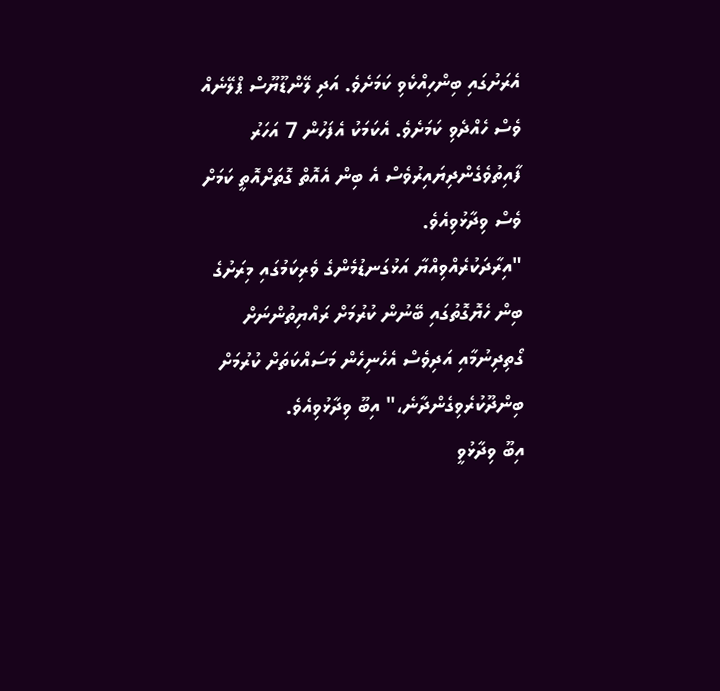އެރަށުގައި ބިންހިއްކެވި ކަމަށެވެ. އަދި ލޭންޑޫޔޫސް ޕްލޭނެއް ވެސް ހެއްދެވި ކަމަށެވެ. އެކަމަކު އެފަހުން 7 އަހަރު ފާއިތުވެގެންދިޔައިރުވެސް އެ ބިން އެއޮތް ގޮތަށްއޮތީ ކަމަށް ވެސް ވިދާޅުވިއެވެ.
"އިރާދަކުރެއްވިއްޔާ އަޅުގަނޑުމެންގެ ވެރިކަމުގައި މިރަށުގެ ބިން ހެޔޮގޮތުގައި ބޭނުން ކުރުމަށް ރައްޔިތުންނަށް ގޯތިދިނުމާއި އަދިވެސް އެހެނިހެން މަސައްކަތަށް ކުރުމަށް ބިންދޫކުރެވިގެންދާނެ،" އިބޫ ވިދާޅުވިއެވެ.
އިބޫ ވިދާޅުވީ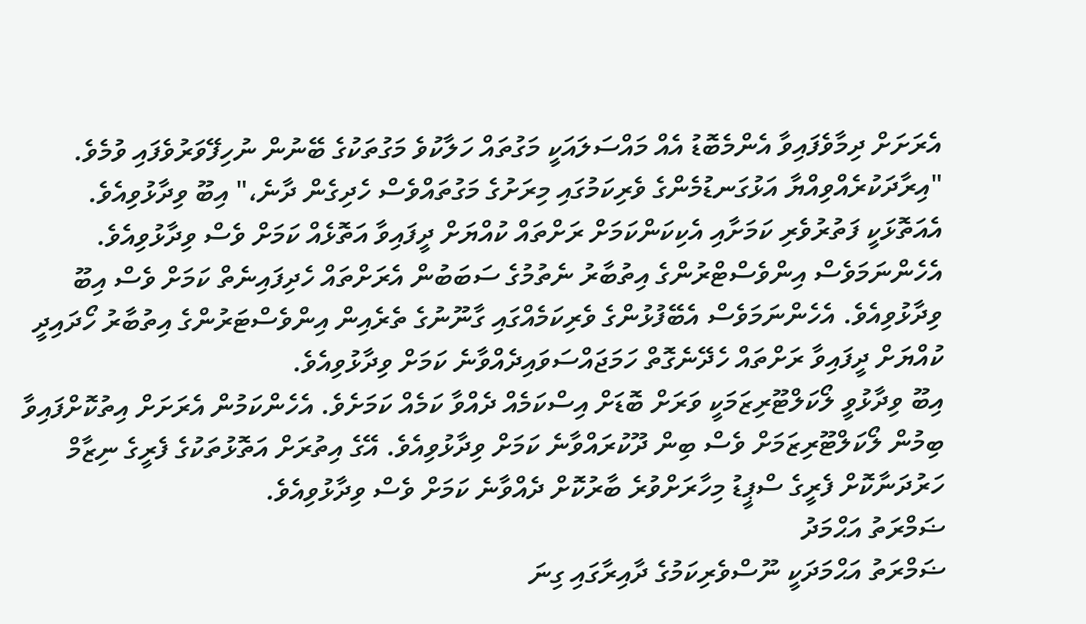އެރަށަށް ދިމާވެފައިވާ އެންމެބޮޑު އެއް މައްސަލައަކީ މަގުތައް ހަލާކުވެ މަގުތަކުގެ ބޭނުން ނުހިފޭވަރުވެފައި ވުމެވެ. "އިރާދަކުރެއްވިއްޔާ އަޅުގަނޑުމެންގެ ވެރިކަމުގައި މިރަށުގެ މަގުތައްވެސް ހެދިގެން ދާނެ،" އިބޫ ވިދާޅުވިއެވެ.
އެއަތޮޅަކީ ފަތުރުވެރި ކަމަށާއި އެކިކަންކަމަށް ރަށްތައް ކުއްޔަށް ދީފައިވާ އަތޮޅެއް ކަމަށް ވެސް ވިދާޅުވިއެވެ. އެހެންނަމަވެސް އިންވެސްޓްރުންގެ އިތުބާރު ނެތުމުގެ ސަބަބުން އެރަށްތައް ހެދިފައިނެތް ކަމަށް ވެސް އިބޫ ވިދާޅުވިއެވެ. އެހެންނަމަވެސް އެބޭފުޅުންގެ ވެރިކަމެއްގައި ގާނޫނުގެ ތެރެއިން އިންވެސްޓަރުންގެ އިތުބާރު ހޯދައިދީ ކުއްޔަށް ދީފައިވާ ރަށްތައް ހެދޭނެގޮތް ހަމަޖައްސަވައިދެއްވާނެ ކަމަށް ވިދާޅުވިއެވެ.
އިބޫ ވިދާޅުވީ ލޯކަލްޓޫރިޒަމަކީ ވަރަށް ބޮޑަށް އިސްކަމެއް ދެއްވާ ކަމެއް ކަމަށެވެ. އެހެންކަމުން އެރަށަށް އިތުކޮށްފައިވާ ބިމުން ލޯކަލްޓޫރިޒަމަށް ވެސް ބިން ދޫކުރައްވާނެ ކަމަށް ވިދާޅުވިއެވެ. އޭގެ އިތުރަށް އަތޮޅުތަކުގެ ފެރީގެ ނިޒާމް ހަރުދަނާކޮށް ފެރީގެ ސްޕީޑު މިހާރަށްވުރެ ބާރުކޮށް ދެއްވާނެ ކަމަށް ވެސް ވިދާޅުވިއެވެ.
ޟަމްރަތު އަޙްމަދު
ޟަމްރަތު އަޙްމަދަކީ ނޫސްވެރިކަމުގެ ދާއިރާގައި ގިނަ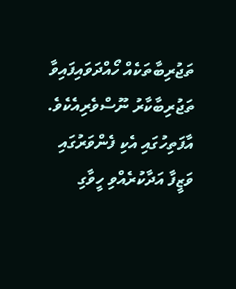ތަޖުރިބާތަކެއް ހޯއްދަވައިފައިވާ ތަޖުރިބާކާރު ނޫސްވެރިއެކެވެ. އާފަތިހުގައި އެކި ފެންވަރުގައި ވަޒީފާ އަދާކުރެއްވި ހީވާގި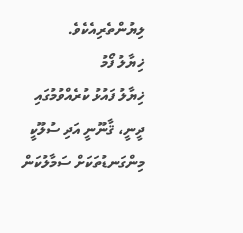ލިޔުންތެރިއެކެވެ.
ޚިޔާލު ފޯމު
ޚިޔާލު ފައުޅު ކުރެއްވުމުގައި ދީނީ، ޤާނޫނީ އަދި ސުލޫކީ މިންގަނޑުތަކަށް ސަމާލުކަން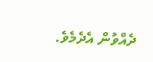ދެއްވުން އެދެމެވެ.